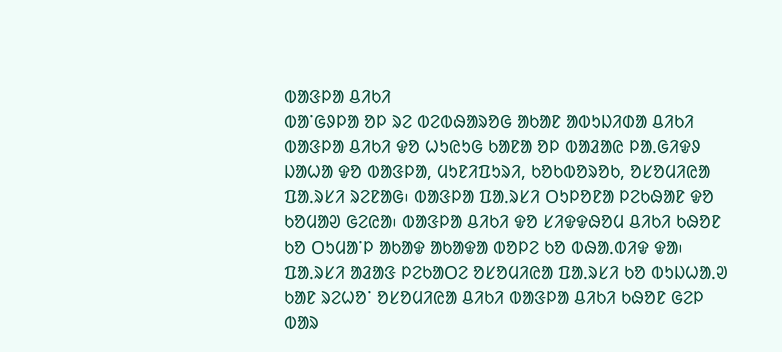ᱵᱟᱝᱞᱟ ᱪᱤᱠᱤ
ᱵᱟᱸᱜᱽᱞᱟ ᱚᱞ ᱨᱮ ᱵᱮᱵᱷᱟᱨᱚᱜ ᱟᱠᱟᱱ ᱟᱵᱩᱡᱤᱰᱟ ᱪᱤᱠᱤ
ᱵᱟᱝᱞᱟ ᱪᱤᱠᱤ ᱫᱚ ᱦᱩᱭᱩᱜ ᱠᱟᱱᱟ ᱚᱞ ᱵᱟᱲᱟᱭ ᱞᱟᱹᱜᱤᱫᱽ ᱡᱟᱦᱟ ᱫᱚ ᱵᱟᱝᱞᱟ, ᱢᱩᱱᱤᱯᱩᱨᱤ, ᱠᱚᱠᱵᱚᱨᱚᱠ, ᱚᱥᱚᱢᱤᱭᱟ ᱯᱟᱹᱨᱥᱤ ᱨᱮᱱᱟᱜ᱾ ᱵᱟᱝᱞᱟ ᱯᱟᱹᱨᱥᱤ ᱛᱩᱞᱚᱱᱟ ᱞᱮᱠᱷᱟᱱ ᱫᱚ ᱠᱚᱢᱟᱣ ᱜᱮᱭᱟ᱾ ᱵᱟᱝᱞᱟ ᱪᱤᱠᱤ ᱫᱚ ᱥᱤᱫᱫᱷᱚᱢ ᱪᱤᱠᱤ ᱠᱷᱚᱱ ᱠᱚ ᱛᱩᱢᱟᱸᱞ ᱟᱠᱟᱫ ᱟᱠᱟᱫᱟ ᱵᱚᱞᱮ ᱠᱚ ᱵᱷᱟᱹᱵᱤᱫ ᱫᱟ᱾ ᱯᱟᱹᱨᱥᱤ ᱟᱲᱟᱝ ᱞᱮᱠᱟᱛᱮ ᱚᱥᱚᱢᱤᱭᱟ ᱯᱟᱹᱨᱥᱤ ᱠᱚ ᱵᱩᱡᱦᱟᱹᱣ ᱠᱟᱱ ᱨᱮᱦᱚᱸ ᱚᱥᱚᱢᱤᱭᱟ ᱪᱤᱠᱤ ᱵᱟᱝᱞᱟ ᱪᱤᱠᱤ ᱠᱷᱚᱱ ᱜᱮᱞ ᱵᱟᱨ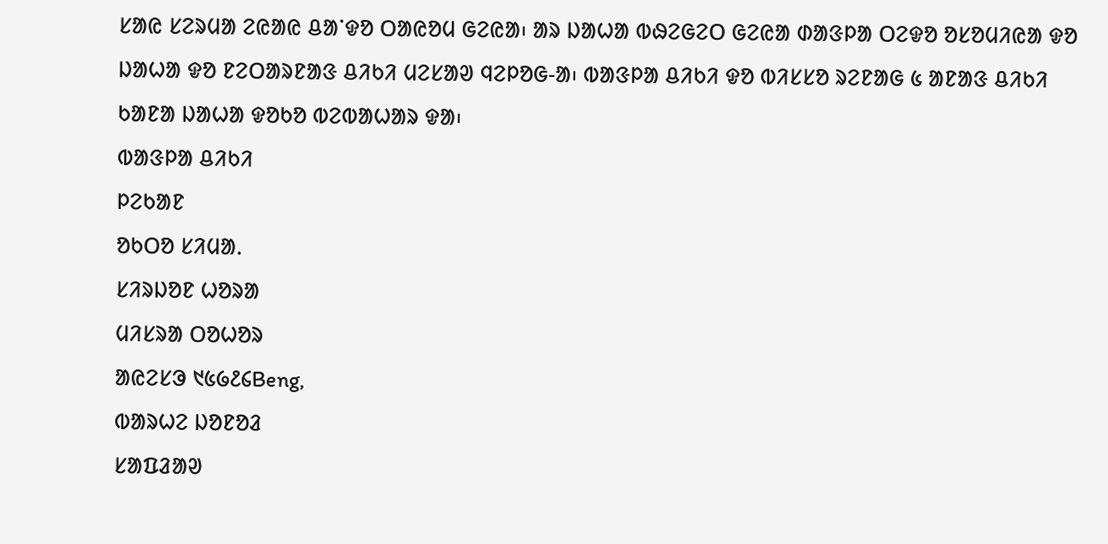ᱥᱟᱭ ᱥᱮᱨᱢᱟ ᱮᱭᱟᱭ ᱪᱟᱸᱫᱚ ᱛᱟᱭᱚᱢ ᱜᱮᱭᱟ᱾ ᱟᱨ ᱡᱟᱦᱟ ᱵᱷᱮᱜᱮᱛ ᱜᱮᱭᱟ ᱰᱟᱝᱞᱟ ᱛᱮᱫᱚ ᱚᱥᱚᱢᱤᱭᱟ ᱫᱚ ᱡᱟᱦᱟ ᱫᱚ ᱱᱮᱛᱟᱨᱱᱟᱝ ᱪᱤᱠᱤ ᱢᱮᱥᱟᱣ ᱧᱮᱞᱚᱜ-ᱟ᱾ ᱵᱟᱝᱞᱟ ᱪᱤᱠᱤ ᱫᱚ ᱵᱤᱥᱥᱚ ᱨᱮᱱᱟᱜ ᱕ ᱟᱱᱟᱝ ᱪᱤᱠᱤ ᱠᱟᱱᱟ ᱡᱟᱦᱟ ᱫᱚᱠᱚ ᱵᱮᱵᱟᱦᱟᱨ ᱫᱟ᱾
ᱵᱟᱝᱞᱟ ᱪᱤᱠᱤ
ᱞᱮᱠᱟᱱ
ᱚᱠᱛᱚ ᱥᱤᱢᱟᱹ
ᱥᱤᱨᱡᱚᱱ ᱦᱚᱨᱟ
ᱢᱤᱥᱨᱟ ᱛᱚᱦᱚᱨ
ᱟᱭᱮᱥᱳ ᱑᱕᱙᱒᱔Beng,
ᱵᱟᱨᱦᱮ ᱡᱚᱱᱚᱲ
ᱥᱟᱯᱲᱟᱣ